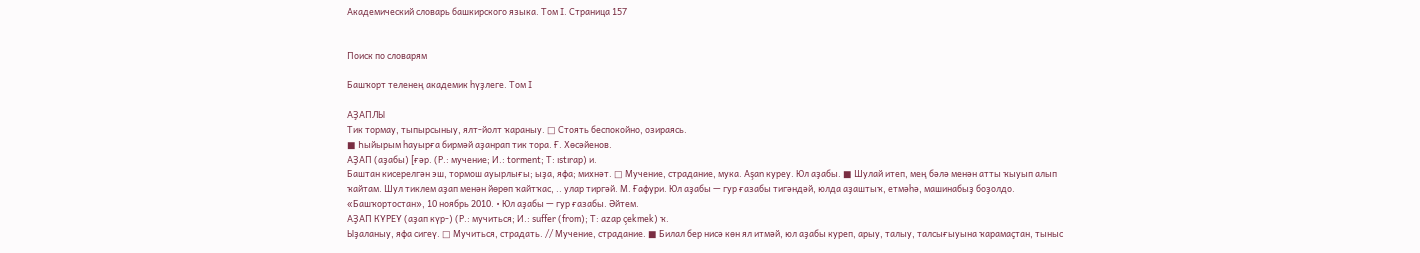Академический словарь башкирского языка. Том I. Страница 157


Поиск по словарям

Башҡорт теленең академик һүҙлеге. Том I

АҘАПЛЫ
Тик тормау, тыпырсыныу, ялт-йолт ҡараныу. □ Стоять беспокойно, озираясь.
■ Һыйырым һауырға бирмәй аҙанрап тик тора. Ғ. Хөсәйенов.
АҘАП (аҙабы) [ғәр. (Р.: мучение; И.: torment; T: ıstırap) и.
Баштан кисерелгән эш, тормош ауырлығы; ыҙа, яфа; михнәт. □ Мучение, страдание, мука. Aşan куреу. Юл аҙабы. ■ Шулай итеп, мең бәлә менән атты ҡыуып алып ҡайтам. Шул тиклем аҙап менән йөрөп ҡайтҡас, .. улар тиргәй. М. Ғафури. Юл аҙабы — гур ғазабы тигәндәй, юлда аҙаштыҡ, етмәһә, машинабыҙ боҙолдо. «Башҡортостан», 10 ноябрь 2010. • Юл аҙабы — гур ғазабы. Әйтем.
АҘАП КҮРЕҮ (аҙап күр-) (Р.: мучиться; И.: suffer (from); T: azap çekmek) ҡ.
Ыҙаланыу, яфа сигеү. □ Мучиться, страдать. // Мучение, страдание. ■ Билал бер нисә көн ял итмәй, юл аҙабы куреп, арыу, талыу, талсығыуына ҡарамаҫтан, тыныс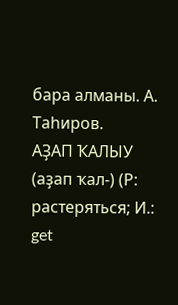бара алманы. А. Таһиров.
АҘАП ҠАЛЫУ (аҙап ҡал-) (Р: растеряться; И.: get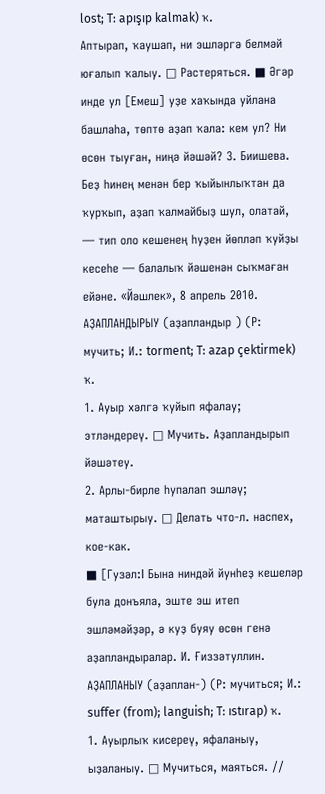lost; T: apışıp kalmak) ҡ.
Аптырап, ҡаушап, ни эшләргә белмәй юғалып ҡалыу. □ Растеряться. ■ Әгәр инде ул [Емеш] уҙе хаҡында уйлана башлаһа, төптө аҙап ҡала: кем ул? Ни өсөн тыуған, ниңә йәшәй? 3. Биишева. Беҙ һинең менән бер ҡыйынлыҡтан да ҡурҡып, аҙап ҡалмайбыҙ шул, олатай, — тип оло кешенең һуҙен йөпләп ҡуйҙы кесеһе — балалыҡ йәшенән сыҡмаған ейәне. «Йәшлек», 8 апрель 2010.
АҘАПЛАНДЫРЫУ (аҙапландыр ) (Р: мучить; И.: torment; T: azap çektirmek) ҡ.
1. Ауыр хәлгә ҡуйып яфалау; этләндереү. □ Мучить. Аҙапландырып йәшәтеу.
2. Арлы-бирле һупалап эшләү; маташтырыу. □ Делать что-л. наспех, кое-как.
■ [Гузәл:I Бына ниндәй йунһеҙ кешеләр була донъяла, эште эш итеп эшләмәйҙәр, ә куҙ буяу өсөн генә аҙапландыралар. И. Ғиззәтуллин.
АҘАПЛАНЫУ (аҙаплан-) (Р: мучиться; И.: suffer (from); languish; T: ıstırap) ҡ.
1. Ауырлыҡ кисереү, яфаланыу, ыҙаланыу. □ Мучиться, маяться. //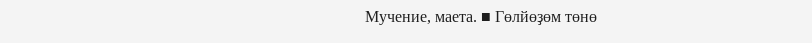Мучение, маета. ■ Гөлйөҙөм төнө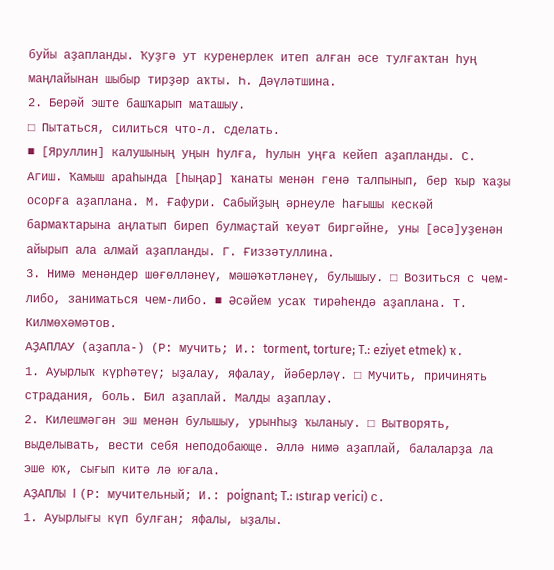буйы аҙапланды. Ҡуҙгә ут куренерлек итеп алған әсе тулғаҡтан һуң маңлайынан шыбыр тирҙәр аҡты. Һ. Дәүләтшина.
2. Берәй эште башҡарып маташыу.
□ Пытаться, силиться что-л. сделать.
■ [Яруллин] калушының уңын һулға, һулын уңға кейеп аҙапланды. С. Агиш. Ҡамыш араһында [һыңар] ҡанаты менән генә талпынып, бер ҡыр ҡаҙы осорға аҙаплана. М. Ғафури. Сабыйҙың әрнеуле һағышы кескәй бармаҡтарына аңлатып биреп булмаҫтай ҡеуәт биргәйне, уны [әсә]уҙенән айырып ала алмай аҙапланды. Г. Ғиззәтуллина.
3. Нимә менәндер шөғөлләнеү, мәшәҡәтләнеү, булышыу. □ Возиться с чем-либо, заниматься чем-либо. ■ Әсәйем усаҡ тирәһендә аҙаплана. Т. Килмөхәмәтов.
АҘАПЛАУ (аҙапла-) (Р: мучить; И.: torment, torture; T.: eziyet etmek) ҡ.
1. Ауырлыҡ күрһәтеү; ыҙалау, яфалау, йәберләү. □ Мучить, причинять страдания, боль. Бил аҙаплай. Малды аҙаплау.
2. Килешмәгән эш менән булышыу, урынһыҙ ҡыланыу. □ Вытворять, выделывать, вести себя неподобающе. Әллә нимә аҙаплай, балаларҙа ла эше юҡ, сығып китә лә юғала.
АҘАПЛЫ I (Р: мучительный; И.: poignant; T.: ıstırap verici) с.
1. Ауырлығы күп булған; яфалы, ыҙалы.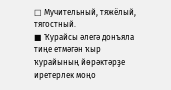□ Мучительный, тяжёлый, тягостный.
■ Ҡурайсы әлегә донъяла тиңе етмәгән ҡыр ҡурайының йөрәктәрҙе иретерлек моңо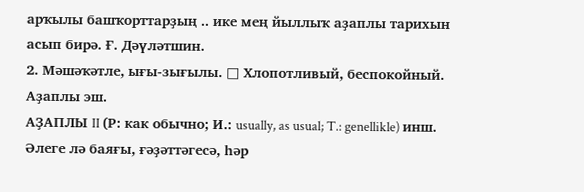арҡылы башҡорттарҙың .. ике мең йыллыҡ аҙаплы тарихын асып бирә. Ғ. Дәүләтшин.
2. Мәшәҡәтле, ығы-зығылы. □ Хлопотливый, беспокойный. Аҙаплы эш.
АҘАПЛЫ II (Р: как обычно; И.: usually, as usual; T.: genellikle) инш.
Әлеге лә баяғы, ғәҙәттәгесә, һәр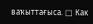ваҡыттағыса. □ Как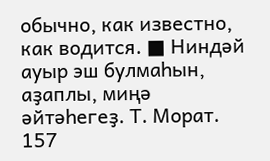обычно, как известно, как водится. ■ Ниндәй ауыр эш булмаһын, аҙаплы, миңә әйтәһегеҙ. Т. Морат.
157